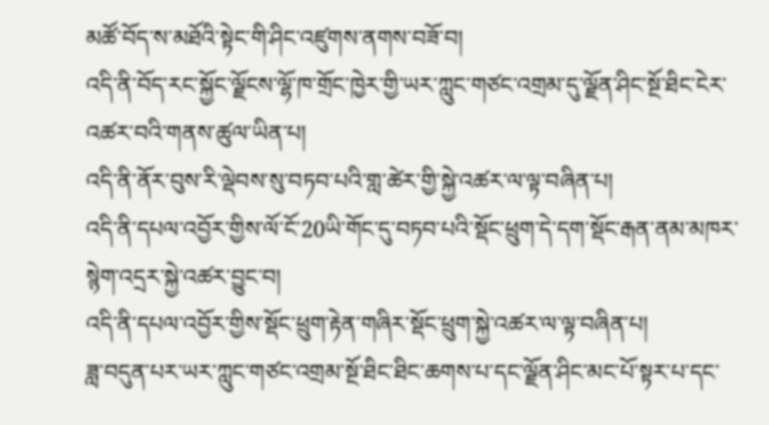མཚོ་བོད་ས་མཐོའི་སྟེང་གི་ཤིང་འཛུགས་ནགས་བཟོ་བ།
འདི་ནི་བོད་རང་སྐྱོང་ལྗོངས་ལྷོ་ཁ་གྲོང་ཁྱེར་གྱི་ཡར་ཀླུང་གཙང་འགྲམ་དུ་ལྗོན་ཤིང་སྔོ་ཐིང་ངེར་འཚར་བའི་གནས་ཚུལ་ཡིན་པ།
འདི་ནི་ནོར་བུས་རི་ལྡེབས་སུ་བཏབ་པའི་གླ་ཚེར་གྱི་སྐྱེ་འཚར་ལ་ལྟ་བཞིན་པ།
འདི་ནི་དཔལ་འབྱོར་གྱིས་ལོ་ངོ་20ཡི་གོང་དུ་བཏབ་པའི་སྡོང་ཕྲུག་དེ་དག་སྡོང་རྒན་ནམ་མཁར་སྙེག་འདྲར་སྐྱེ་འཚར་བྱུང་བ།
འདི་ནི་དཔལ་འབྱོར་གྱིས་སྡོང་ཕྲུག་རྟེན་གཞིར་སྡོང་ཕྲུག་སྐྱེ་འཚར་ལ་ལྟ་བཞིན་པ།
ཟླ་བདུན་པར་ཡར་ཀླུང་གཙང་འགྲམ་སྔོ་ཐིང་ཐིང་ཆགས་པ་དང་ལྗོན་ཤིང་མང་པོ་སྟར་པ་དང་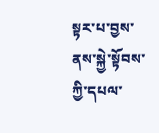སྟར་པ་བྱས་ནས་སྐྱེ་སྟོབས་ཀྱི་དཔལ་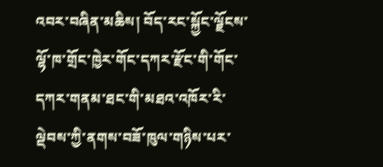འབར་བཞིན་མཆིས། བོད་རང་སྐྱོང་ལྗོངས་ལྷོ་ཁ་གྲོང་ཁྱེར་གོང་དཀར་རྫོང་གི་གོང་དཀར་གནམ་ཐང་གི་མཐའ་འཁོར་རི་ལྡེབས་ཀྱི་ནགས་བཟོ་ཁུལ་གཉིས་པར་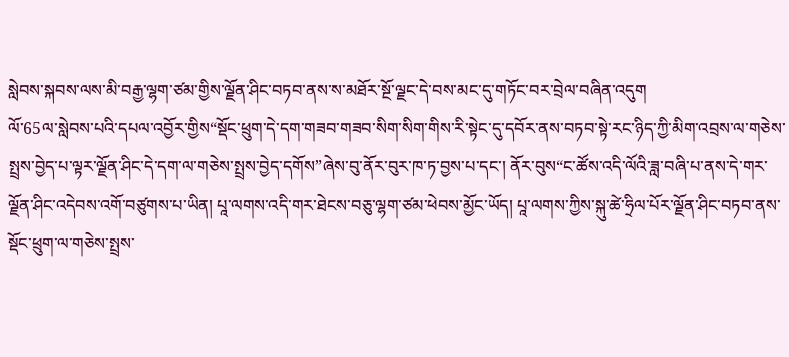སླེབས་སྐབས་ལས་མི་བརྒྱ་ལྷག་ཙམ་གྱིས་ལྗོན་ཤིང་བཏབ་ནས་ས་མཐོར་སྔོ་ལྗང་དེ་བས་མང་དུ་གཏོང་བར་བྲེལ་བཞིན་འདུག
ལོ་65ལ་སླེབས་པའི་དཔལ་འབྱོར་གྱིས“སྡོང་ཕྲུག་དེ་དག་གཟབ་གཟབ་སིག་སིག་གིས་རི་སྟེང་དུ་དབོར་ནས་བཏབ་སྟེ་རང་ཉིད་ཀྱི་མིག་འབྲས་ལ་གཅེས་སྤྲས་བྱེད་པ་ལྟར་ལྗོན་ཤིང་དེ་དག་ལ་གཅེས་སྤྲས་བྱེད་དགོས”ཞེས་བུ་ནོར་བུར་ཁ་ཏ་བྱས་པ་དང་། ནོར་བུས“ང་ཚོས་འདི་ལོའི་ཟླ་བཞི་པ་ནས་དེ་གར་ལྗོན་ཤིང་འདེབས་འགོ་བཙུགས་པ་ཡིན། པཱ་ལགས་འདི་གར་ཐེངས་བཅུ་ལྷག་ཙམ་ཕེབས་མྱོང་ཡོད། པཱ་ལགས་ཀྱིས་སྐུ་ཚེ་ཧྲིལ་པོར་ལྗོན་ཤིང་བཏབ་ནས་སྡོང་ཕྲུག་ལ་གཅེས་སྤྲས་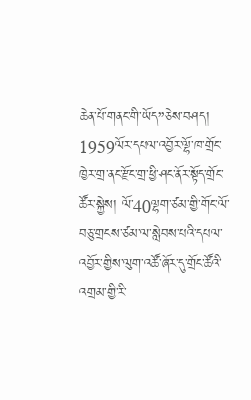ཆེན་པོ་གནང་གི་ཡོད”ཅེས་བཤད།
1959ལོར་དཔལ་འབྱོར་ལྷོ་ཁ་གྲོང་ཁྱེར་གྲ་ནང་རྫོང་གྲ་ཕྱི་ཤང་ནོར་སྟོད་གྲོང་ཚོར་སྐྱེས། ལོ་40ལྷག་ཙམ་གྱི་གོང་ལོ་བཅུ་གྲངས་ཙམ་ལ་སླེབས་པའི་དཔལ་འབྱོར་གྱིས་ལུག་འཚོ་ཞོར་དུ་གྲོང་ཚོའི་འགྲམ་གྱི་རི་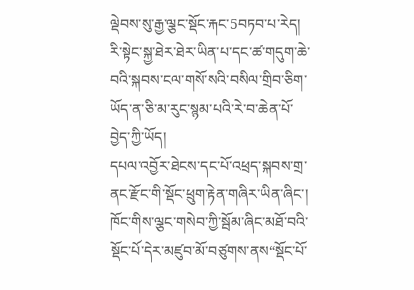ལྡེབས་སུ་རྒྱ་ལྕང་སྡོང་རྐང་5བཏབ་པ་རེད། རི་སྟེང་སྐྱ་ཐེར་ཐེར་ཡིན་པ་དང་ཚ་གདུག་ཆེ་བའི་སྐབས་ངལ་གསོ་སའི་བསིལ་གྲིབ་ཅིག་ཡོད་ན་ཅི་མ་རུང་སྙམ་པའི་རེ་བ་ཆེན་པོ་བྱེད་ཀྱི་ཡོད།
དཔལ་འབྱོར་ཐེངས་དང་པོ་འཕྲད་སྐབས་གྲ་ནང་རྫོང་གི་སྡོང་ཕྲུག་རྟེན་གཞིར་ཡིན་ཞིང་། ཁོང་གིས་ལྕང་གསེབ་ཀྱི་སྦོམ་ཞིང་མཐོ་བའི་སྡོང་པོ་དེར་མཛུབ་མོ་བཙུགས་ནས“སྡོང་པོ་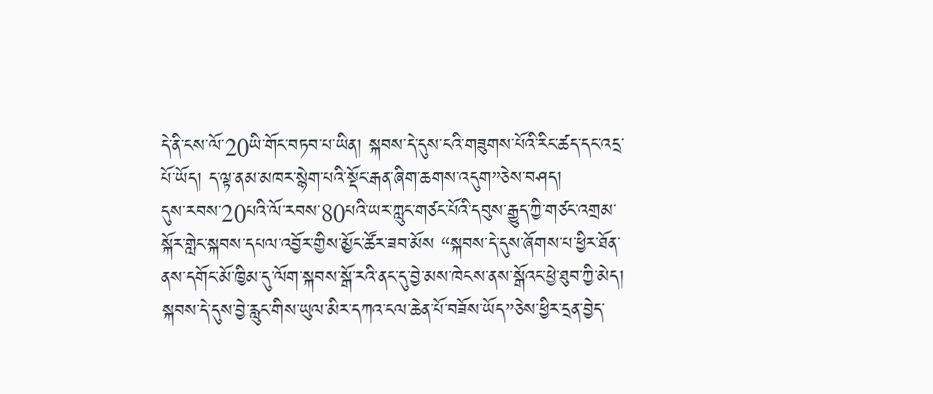དེ་ནི་ངས་ལོ་20ཡི་གོང་བཏབ་པ་ཡིན། སྐབས་དེ་དུས་ངའི་གཟུགས་པོའི་རིང་ཚད་དང་འདྲ་པོ་ཡོད། ད་ལྟ་ནམ་མཁར་སྙེག་པའི་སྡོང་རྒན་ཞིག་ཆགས་འདུག”ཅེས་བཤད།
དུས་རབས་20པའི་ལོ་རབས་80པའི་ཡར་ཀླུང་གཙང་པོའི་དབུས་རྒྱུད་ཀྱི་གཙང་འགྲམ་སྐོར་གླེང་སྐབས་དཔལ་འབྱོར་གྱིས་མྱོང་ཚོར་ཟབ་མོས “སྐབས་དེ་དུས་ཞོགས་པ་ཕྱིར་ཐོན་ནས་དགོང་མོ་ཁྱིམ་དུ་ལོག་སྐབས་སྒོ་རའི་ནང་དུ་བྱེ་མས་ཁེངས་ནས་སྒོའང་ཕྱེ་ཐུབ་ཀྱི་མེད། སྐབས་དེ་དུས་བྱེ་རླུང་གིས་ཡུལ་མིར་དཀའ་ངལ་ཆེན་པོ་བཟོས་ཡོད”ཅེས་ཕྱིར་དྲན་བྱེད་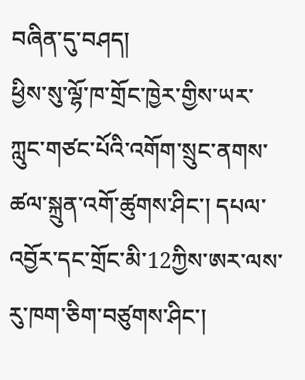བཞིན་དུ་བཤད།
ཕྱིས་སུ་ལྷོ་ཁ་གྲོང་ཁྱེར་གྱིས་ཡར་ཀླུང་གཙང་པོའི་འགོག་སྲུང་ནགས་ཚལ་སྐྲུན་འགོ་ཚུགས་ཤིང་། དཔལ་འབྱོར་དང་གྲོང་མི་12ཀྱིས་ཨར་ལས་རུ་ཁག་ཅིག་བཙུགས་ཤིང་།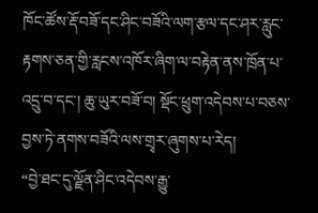ཁོང་ཚོས་རྡོ་བཟོ་དང་ཤིང་བཟོའི་ལག་རྩལ་དང་ཤར་རླུང་རྟགས་ཅན་གྱི་རླངས་འཁོར་ཞིག་ལ་བརྟེན་ནས་ཁྲོན་པ་འདྲུ་བ་དང་། ཆུ་ཡུར་བཟོ་བ། སྡོང་ཕྲུག་འདེབས་པ་བཅས་བྱས་ཏེ་ནགས་བཟོའི་ལས་གྲྭར་ཞུགས་པ་རེད།
“བྱེ་ཐང་དུ་ལྗོན་ཤིང་འདེབས་རྒྱུ་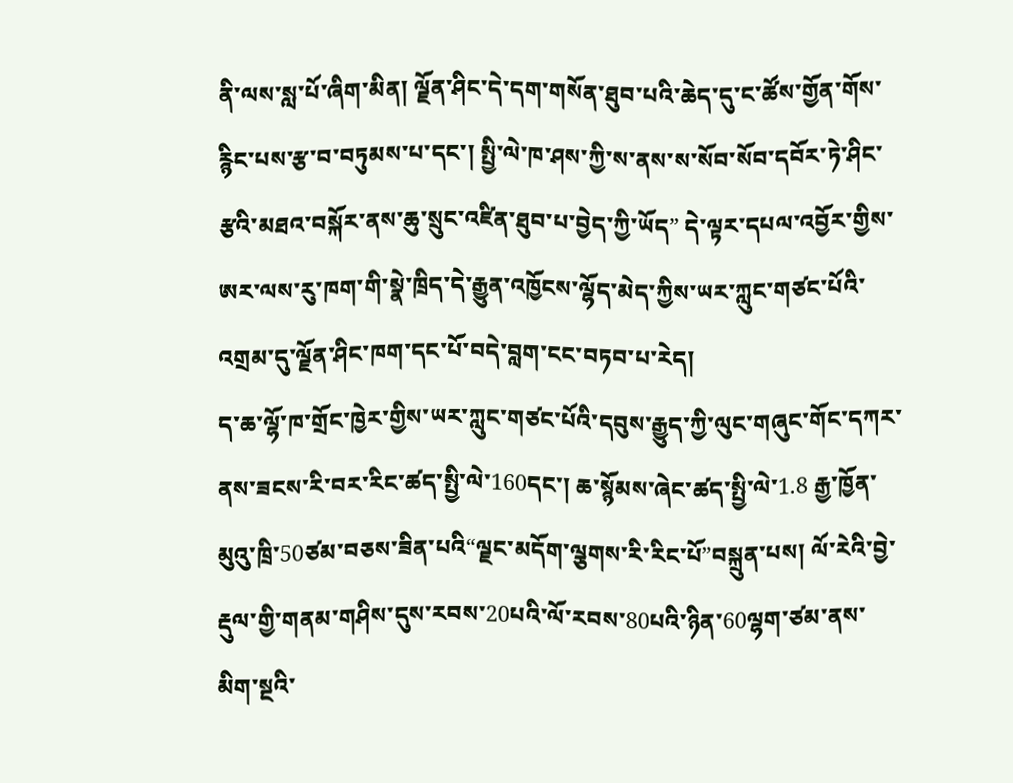ནི་ལས་སླ་པོ་ཞིག་མིན། ལྗོན་ཤིང་དེ་དག་གསོན་ཐུབ་པའི་ཆེད་དུ་ང་ཚོས་གྱོན་གོས་རྙིང་པས་རྩ་བ་བཏུམས་པ་དང་། སྤྱི་ལེ་ཁ་ཤས་ཀྱི་ས་ནས་ས་སོབ་སོབ་དབོར་ཏེ་ཤིང་རྩའི་མཐའ་བསྐོར་ནས་ཆུ་སྲུང་འཛིན་ཐུབ་པ་བྱེད་ཀྱི་ཡོད” དེ་ལྟར་དཔལ་འབྱོར་གྱིས་ཨར་ལས་རུ་ཁག་གི་སྣེ་ཁྲིད་དེ་རྒྱུན་འཁྱོངས་ལྷོད་མེད་ཀྱིས་ཡར་ཀླུང་གཙང་པོའི་འགྲམ་དུ་ལྗོན་ཤིང་ཁག་དང་པོ་བདེ་བླག་ངང་བཏབ་པ་རེད།
ད་ཆ་ལྷོ་ཁ་གྲོང་ཁྱེར་གྱིས་ཡར་ཀླུང་གཙང་པོའི་དབུས་རྒྱུད་ཀྱི་ལུང་གཞུང་གོང་དཀར་ནས་ཟངས་རི་བར་རིང་ཚད་སྤྱི་ལེ་160དང་། ཆ་སྙོམས་ཞེང་ཚད་སྤྱི་ལེ་1.8 རྒྱ་ཁྱོན་མུའུ་ཁྲི་50ཙམ་བཅས་ཟིན་པའི“ལྗང་མདོག་ལྕགས་རི་རིང་པོ”བསྐྲུན་པས། ལོ་རེའི་བྱེ་རྡུལ་གྱི་གནམ་གཤིས་དུས་རབས་20པའི་ལོ་རབས་80པའི་ཉིན་60ལྷག་ཙམ་ནས་མིག་སྔའི་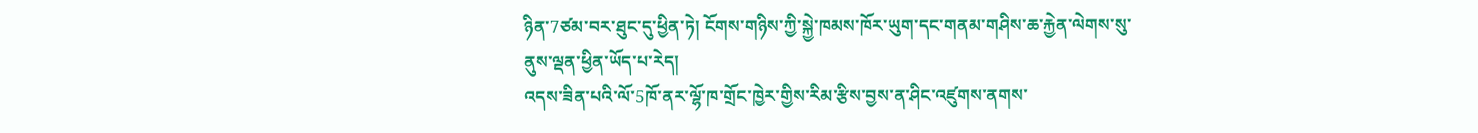ཉིན་7ཙམ་བར་ཐུང་དུ་ཕྱིན་ཏེ། ངོགས་གཉིས་ཀྱི་སྐྱེ་ཁམས་ཁོར་ཡུག་དང་གནམ་གཤིས་ཆ་རྐྱེན་ལེགས་སུ་ནུས་ལྡན་ཕྱིན་ཡོད་པ་རེད།
འདས་ཟིན་པའི་ལོ་5ཁོ་ནར་ལྷོ་ཁ་གྲོང་ཁྱེར་གྱིས་རིམ་རྩིས་བྱས་ན་ཤིང་འཛུགས་ནགས་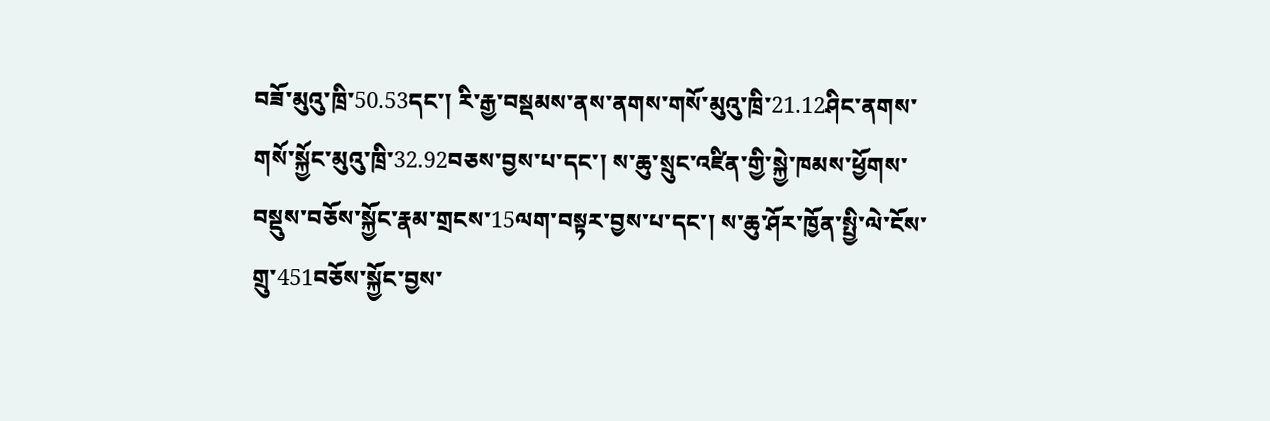བཟོ་མུའུ་ཁྲི་50.53དང་། རི་རྒྱ་བསྡམས་ནས་ནགས་གསོ་མུའུ་ཁྲི་21.12ཤིང་ནགས་གསོ་སྐྱོང་མུའུ་ཁྲི་32.92བཅས་བྱས་པ་དང་། ས་ཆུ་སྲུང་འཛིན་གྱི་སྐྱེ་ཁམས་ཕྱོགས་བསྡུས་བཅོས་སྐྱོང་རྣམ་གྲངས་15ལག་བསྟར་བྱས་པ་དང་། ས་ཆུ་ཤོར་ཁྱོན་སྤྱི་ལེ་ངོས་གྲུ་451བཅོས་སྐྱོང་བྱས་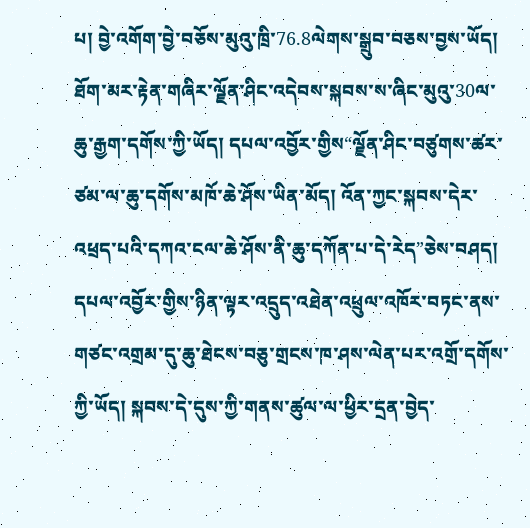པ། བྱེ་འགོག་བྱེ་བཅོས་མུའུ་ཁྲི་76.8ལེགས་སྒྲུབ་བཅས་བྱས་ཡོད།
ཐོག་མར་རྟེན་གཞིར་ལྗོན་ཤིང་འདེབས་སྐབས་ས་ཞིང་མུའུ་30ལ་ཆུ་རྒྱག་དགོས་ཀྱི་ཡོད། དཔལ་འབྱོར་གྱིས“ལྗོན་ཤིང་བཙུགས་ཚར་ཙམ་ལ་ཆུ་དགོས་མཁོ་ཆེ་ཤོས་ཡིན་མོད། འོན་ཀྱང་སྐབས་དེར་འཕྲད་པའི་དཀའ་ངལ་ཆེ་ཤོས་ནི་ཆུ་དཀོན་པ་དེ་རེད”ཅེས་བཤད། དཔལ་འབྱོར་གྱིས་ཉིན་ལྟར་འདྲུད་འཐེན་འཕྲུལ་འཁོར་བཏང་ནས་གཙང་འགྲམ་དུ་ཆུ་ཐེངས་བཅུ་གྲངས་ཁ་ཤས་ལེན་པར་འགྲོ་དགོས་ཀྱི་ཡོད། སྐབས་དེ་དུས་ཀྱི་གནས་ཚུལ་ལ་ཕྱིར་དྲན་བྱེད་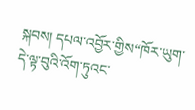སྐབས། དཔལ་འབྱོར་གྱིས“ཁོར་ཡུག་དེ་ལྟ་བུའི་འོག་ཏུའང་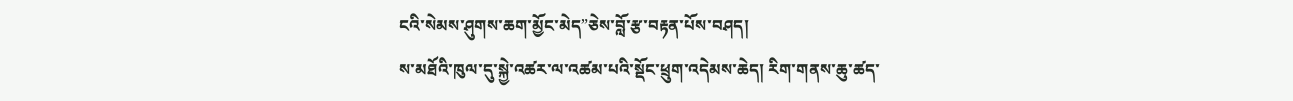ངའི་སེམས་ཤུགས་ཆག་མྱོང་མེད”ཅེས་བློ་རྩ་བརྟན་པོས་བཤད།
ས་མཐོའི་ཁུལ་དུ་སྐྱེ་འཚར་ལ་འཚམ་པའི་སྡོང་ཕྲུག་འདེམས་ཆེད། རིག་གནས་ཆུ་ཚད་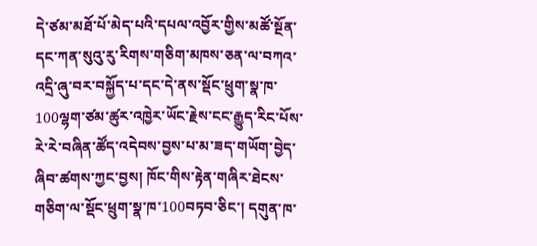དེ་ཙམ་མཐོ་པོ་མེད་པའི་དཔལ་འབྱོར་གྱིས་མཚོ་སྔོན་དང་ཀན་སུའུ་རུ་རིགས་གཅིག་མཁས་ཅན་ལ་བཀའ་འདྲི་ཞུ་བར་བསྐྱོད་པ་དང་དེ་ནས་སྡོང་ཕྲུག་སྣ་ཁ་100ལྷག་ཙམ་ཚུར་འཁྱེར་ཡོང་རྗེས་ངང་རྒྱུད་རིང་པོས་རེ་རེ་བཞིན་ཚོད་འདེབས་བྱས་པ་མ་ཟད་གཡོག་བྱེད་ཞིབ་ཚགས་ཀྱང་བྱས། ཁོང་གིས་རྟེན་གཞིར་ཐེངས་གཅིག་ལ་སྡོང་ཕྲུག་སྣ་ཁ་100བཏབ་ཅིང་། དགུན་ཁ་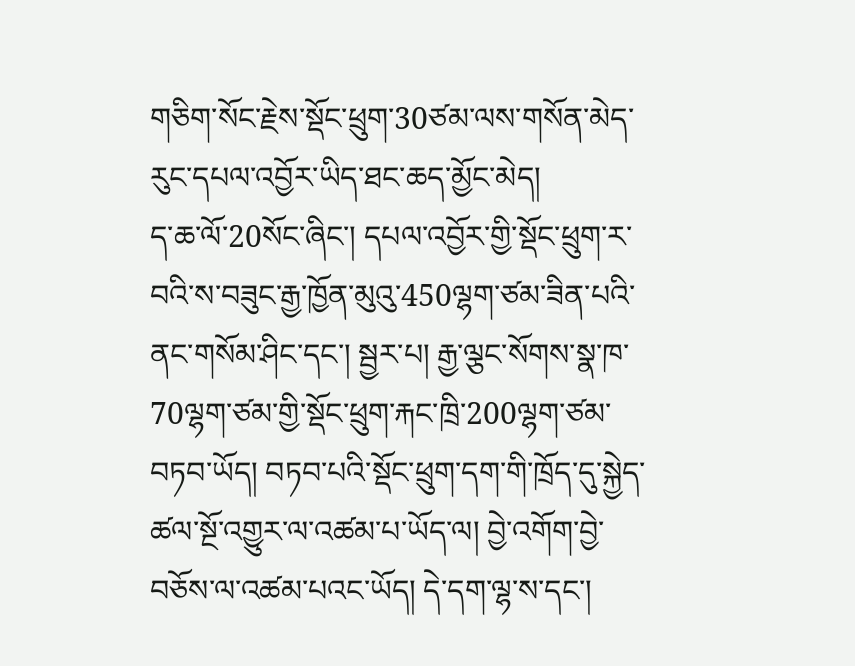གཅིག་སོང་རྗེས་སྡོང་ཕྲུག་30ཙམ་ལས་གསོན་མེད་རུང་དཔལ་འབྱོར་ཡིད་ཐང་ཆད་མྱོང་མེད།
ད་ཆ་ལོ་20སོང་ཞིང་། དཔལ་འབྱོར་གྱི་སྡོང་ཕྲུག་ར་བའི་ས་བཟུང་རྒྱ་ཁྱོན་མུའུ་450ལྷག་ཙམ་ཟིན་པའི་ནང་གསོམ་ཤིང་དང་། སྦྱར་པ། རྒྱ་ལྕང་སོགས་སྣ་ཁ་70ལྷག་ཙམ་གྱི་སྡོང་ཕྲུག་རྐང་ཁྲི་200ལྷག་ཙམ་བཏབ་ཡོད། བཏབ་པའི་སྡོང་ཕྲུག་དག་གི་ཁྲོད་དུ་སྐྱེད་ཚལ་སྔོ་འགྱུར་ལ་འཚམ་པ་ཡོད་ལ། བྱེ་འགོག་བྱེ་བཅོས་ལ་འཚམ་པའང་ཡོད། དེ་དག་ལྷ་ས་དང་།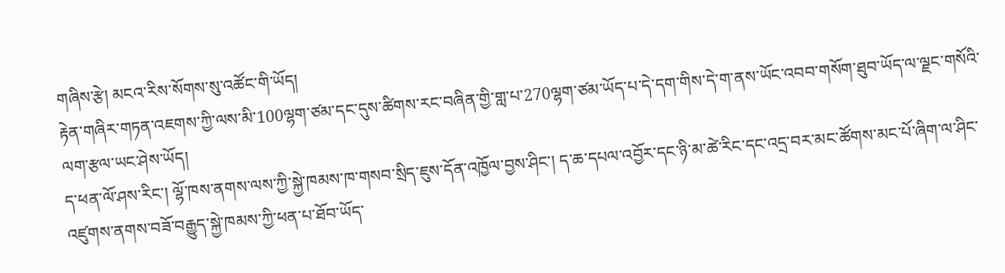གཞིས་རྩེ། མངའ་རིས་སོགས་སུ་འཚོང་གི་ཡོད།
རྟེན་གཞིར་གཏན་འཇགས་ཀྱི་ལས་མི་100ལྷག་ཙམ་དང་དུས་ཚིགས་རང་བཞིན་གྱི་གླ་པ་270ལྷག་ཙམ་ཡོད་པ་དེ་དག་གིས་དེ་ག་ནས་ཡོང་འབབ་གསོག་ཐུབ་ཡོད་ལ་ལྗང་གསོའི་ལག་རྩལ་ཡང་ཤེས་ཡོད།
ད་ཕན་ལོ་ཤས་རིང་། ལྷོ་ཁས་ནགས་ལས་ཀྱི་སྐྱེ་ཁམས་ཁ་གསབ་སྲིད་ཇུས་དོན་འཁྱོལ་བྱས་ཤིང་། ད་ཆ་དཔལ་འབྱོར་དང་ཉི་མ་ཚེ་རིང་དང་འདྲ་བར་མང་ཚོགས་མང་པོ་ཞིག་ལ་ཤིང་འཛུགས་ནགས་བཟོ་བརྒྱུད་སྐྱེ་ཁམས་ཀྱི་ཕན་པ་ཐོབ་ཡོད་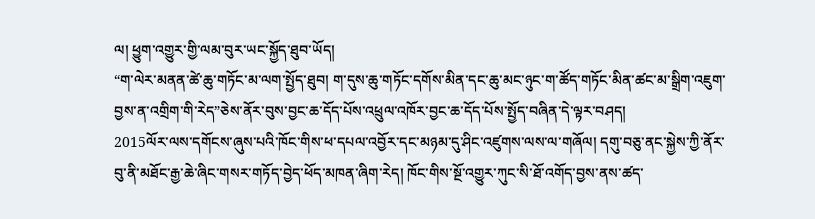ལ། ཕྱུག་འགྱུར་གྱི་ལམ་བུར་ཡང་སྐྱོད་ཐུབ་ཡོད།
“ག་ལེར་མནན་ཚེ་ཆུ་གཏོང་མ་ལག་སྤྱོད་ཐུབ། ག་དུས་ཆུ་གཏོང་དགོས་མིན་དང་ཆུ་མང་ཉུང་ག་ཚོད་གཏོང་མིན་ཚང་མ་སྒྲིག་འཇུག་བྱས་ན་འགྲིག་གི་རེད”ཅེས་ནོར་བུས་བྱང་ཆ་དོད་པོས་འཕྲུལ་འཁོར་བྱང་ཆ་དོད་པོས་སྤྱོད་བཞིན་དེ་ལྟར་བཤད།
2015ལོར་ལས་དགོངས་ཞུས་པའི་ཁོང་གིས་ཕ་དཔལ་འབྱོར་དང་མཉམ་དུ་ཤིང་འཛུགས་ལས་ལ་གཞོལ། དགུ་བཅུ་ནང་སྐྱེས་ཀྱི་ནོར་བུ་ནི་མཐོང་རྒྱ་ཆེ་ཞིང་གསར་གཏོད་བྱེད་ཕོད་མཁན་ཞིག་རེད། ཁོང་གིས་སྔོ་འགྱུར་ཀུང་སི་ཐོ་འགོད་བྱས་ནས་ཚད་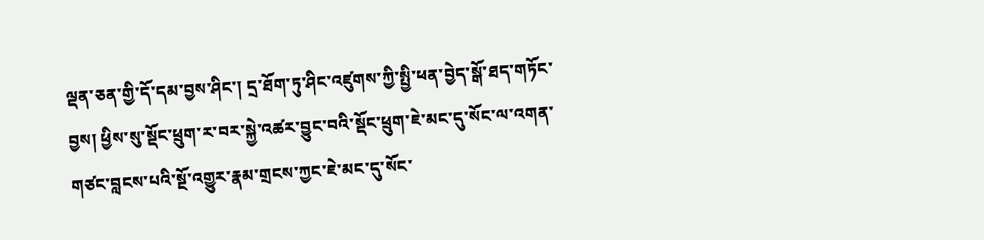ལྡན་ཅན་གྱི་དོ་དམ་བྱས་ཤིང་། དྲ་ཐོག་ཏུ་ཤིང་འཛུགས་ཀྱི་སྤྱི་ཕན་བྱེད་སྒོ་ཐད་གཏོང་བྱས། ཕྱིས་སུ་སྡོང་ཕྲུག་ར་བར་སྐྱེ་འཚར་བྱུང་བའི་སྡོང་ཕྲུག་ཇེ་མང་དུ་སོང་ལ་འགན་གཙང་བླངས་པའི་སྔོ་འགྱུར་རྣམ་གྲངས་ཀྱང་ཇེ་མང་དུ་སོང་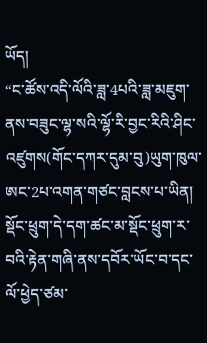ཡོད།
“ང་ཚོས་འདི་ལོའི་ཟླ་4པའི་ཟླ་མཇུག་ནས་བཟུང་ལྷ་སའི་ལྷོ་རི་བྱང་རིའི་ཤིང་འཛུགས(གོང་དཀར་དུམ་བུ)ཡུག་ཁུལ་ཨང་2པ་འགན་གཙང་བླངས་པ་ཡིན། སྡོང་ཕྲུག་དེ་དག་ཚང་མ་སྡོང་ཕྲུག་ར་བའི་རྟེན་གཞི་ནས་དབོར་ཡོང་བ་དང་ལོ་ཕྱེད་ཙམ་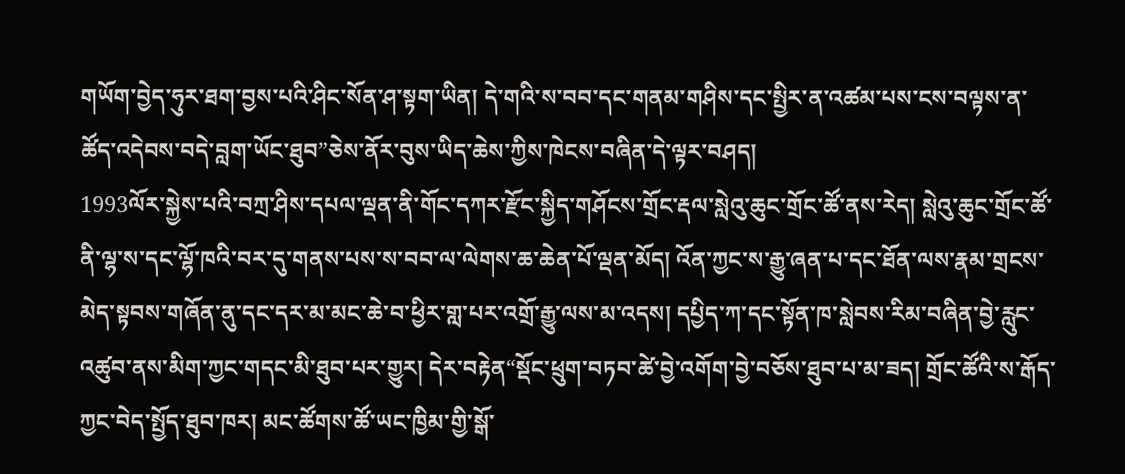གཡོག་བྱེད་ཧུར་ཐག་བྱས་པའི་ཤིང་སོན་ཤ་སྟག་ཡིན། དེ་གའི་ས་བབ་དང་གནམ་གཤིས་དང་སྤྱིར་ན་འཚམ་པས་ངས་བལྟས་ན་ཚོད་འདེབས་བདེ་བླག་ཡོང་ཐུབ”ཅེས་ནོར་བུས་ཡིད་ཆེས་ཀྱིས་ཁེངས་བཞིན་དེ་ལྟར་བཤད།
1993ལོར་སྐྱེས་པའི་བཀྲ་ཤིས་དཔལ་ལྡན་ནི་གོང་དཀར་རྫོང་སྐྱིད་གཤོངས་གྲོང་རྡལ་སླེའུ་ཆུང་གྲོང་ཚོ་ནས་རེད། སླེའུ་ཆུང་གྲོང་ཚོ་ནི་ལྷ་ས་དང་ལྷོ་ཁའི་བར་དུ་གནས་པས་ས་བབ་ལ་ལེགས་ཆ་ཆེན་པོ་ལྡན་མོད། འོན་ཀྱང་ས་རྒྱུ་ཞན་པ་དང་ཐོན་ལས་རྣམ་གྲངས་མེད་སྟབས་གཞོན་ནུ་དང་དར་མ་མང་ཆེ་བ་ཕྱིར་གླ་པར་འགྲོ་རྒྱུ་ལས་མ་འདས། དཔྱིད་ཀ་དང་སྟོན་ཁ་སླེབས་རིམ་བཞིན་བྱེ་རླུང་འཚུབ་ནས་མིག་ཀྱང་གདང་མི་ཐུབ་པར་གྱུར། དེར་བརྟེན“སྡོང་ཕྲུག་བཏབ་ཚེ་བྱེ་འགོག་བྱེ་བཅོས་ཐུབ་པ་མ་ཟད། གྲོང་ཚོའི་ས་རྒོད་ཀྱང་བེད་སྤྱོད་ཐུབ་ཁར། མང་ཚོགས་ཚོ་ཡང་ཁྱིམ་གྱི་སྒོ་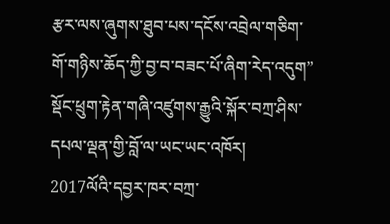རྩར་ལས་ཞུགས་ཐུབ་པས་དངོས་འབྲེལ་གཅིག་གོ་གཉིས་ཆོད་ཀྱི་བྱ་བ་བཟང་པོ་ཞིག་རེད་འདུག” སྡོང་ཕྲུག་རྟེན་གཞི་འཛུགས་རྒྱུའི་སྐོར་བཀྲ་ཤིས་དཔལ་ལྡན་གྱི་བློ་ལ་ཡང་ཡང་འཁོར།
2017ལོའི་དབྱར་ཁར་བཀྲ་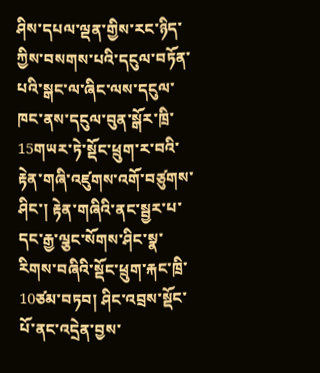ཤིས་དཔལ་ལྡན་གྱིས་རང་ཉིད་ཀྱིས་བསགས་པའི་དངུལ་བཏོན་པའི་སྒང་ལ་ཞིང་ལས་དངུལ་ཁང་ནས་དངུལ་བུན་སྒོར་ཁྲི་15གཡར་ཏེ་སྡོང་ཕྲུག་ར་བའི་རྟེན་གཞི་འཛུགས་འགོ་བཙུགས་ཤིང་། རྟེན་གཞིའི་ནང་སྦྱར་པ་དང་རྒྱ་ལྕང་སོགས་ཤིང་སྣ་རིགས་བཞིའི་སྡོང་ཕྲུག་རྐང་ཁྲི་10ཙམ་བཏབ། ཤིང་འབྲས་སྡོང་པོ་ནང་འདྲེན་བྱས་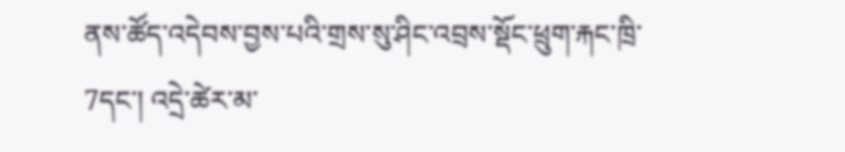ནས་ཚོད་འདེབས་བྱས་པའི་གྲས་སུ་ཤིང་འབྲས་སྡོང་ཕྲུག་རྐང་ཁྲི་7དང་། འདྲེ་ཚེར་མ་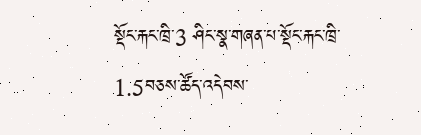སྡོང་རྐང་ཁྲི་3 ཤིང་སྣ་གཞན་པ་སྡོང་རྐང་ཁྲི་1.5བཅས་ཚོད་འདེབས་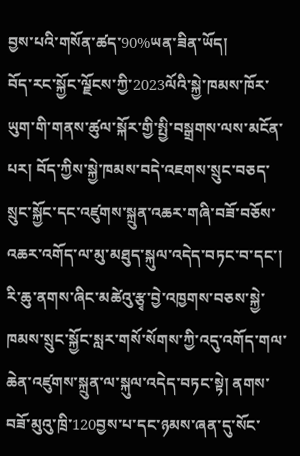བྱས་པའི་གསོན་ཚད་90%ཡན་ཟིན་ཡོད།
བོད་རང་སྐྱོང་ལྗོངས་ཀྱི་2023ལོའི་སྐྱེ་ཁམས་ཁོར་ཡུག་གི་གནས་ཚུལ་སྐོར་གྱི་སྤྱི་བསྒྲགས་ལས་མངོན་པར། བོད་ཀྱིས་སྐྱེ་ཁམས་བདེ་འཇགས་སྲུང་བཅད་སྲུང་སྐྱོང་དང་འཛུགས་སྐྲུན་འཆར་གཞི་བཟོ་བཅོས་འཆར་འགོད་ལ་མུ་མཐུད་སྐུལ་འདེད་བཏང་བ་དང་། རི་ཆུ་ནགས་ཞིང་མཚེའུ་རྩྭ་བྱེ་འཁྱགས་བཅས་སྐྱེ་ཁམས་སྲུང་སྐྱོང་སླར་གསོ་སོགས་ཀྱི་འདུ་འགོད་གལ་ཆེན་འཛུགས་སྐྲུན་ལ་སྐུལ་འདེད་བཏང་སྟེ། ནགས་བཟོ་མུའུ་ཁྲི་120བྱས་པ་དང་ཉམས་ཞན་དུ་སོང་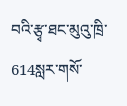བའི་རྩྭ་ཐང་མུའུ་ཁྲི་614སླར་གསོ་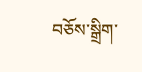བཅོས་སྒྲིག་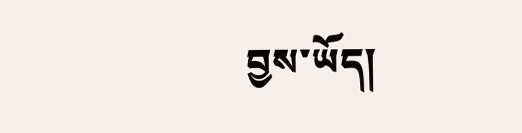བྱས་ཡོད།